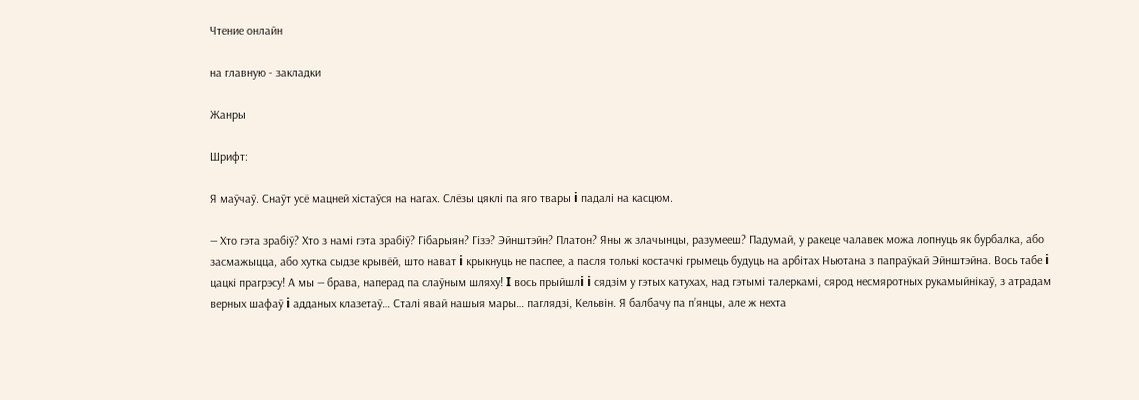Чтение онлайн

на главную - закладки

Жанры

Шрифт:

Я маўчаў. Снаўт усё мацней хiстаўся на нагах. Слёзы цяклi па яго твары i падалi на касцюм.

— Хто гэта зрабiў? Хто з намi гэта зрабiў? Гiбарыян? Гiзэ? Эйнштэйн? Платон? Яны ж злачынцы, разумееш? Падумай, у ракеце чалавек можа лопнуць як бурбалка, або засмажыцца, або хутка сыдзе крывёй, што нават i крыкнуць не паспее, а пасля толькi костачкi грымець будуць на арбiтах Ньютана з папраўкай Эйнштэйна. Вось табе i цацкi прагрэсу! А мы — брава, наперад па слаўным шляху! I вось прыйшлi i сядзiм у гэтых катухах, над гэтымi талеркамi, сярод несмяротных рукамыйнiкаў, з атрадам верных шафаў i адданых клазетаў… Сталi явай нашыя мары… паглядзi, Кельвiн. Я балбачу па п’янцы, але ж нехта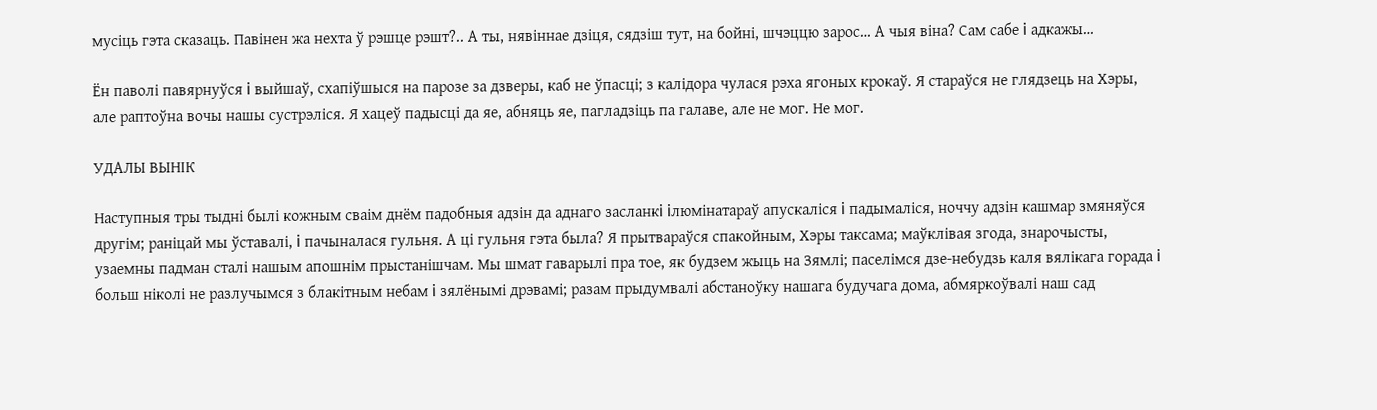мусiць гэта сказаць. Павiнен жа нехта ў рэшце рэшт?.. А ты, нявiннае дзiця, сядзiш тут, на бойнi, шчэццю зарос… А чыя вiна? Сам сабе i адкажы…

Ён паволi павярнуўся i выйшаў, схапiўшыся на парозе за дзверы, каб не ўпасцi; з калiдора чулася рэха ягоных крокаў. Я стараўся не глядзець на Хэры, але раптоўна вочы нашы сустрэлiся. Я хацеў падысцi да яе, абняць яе, пагладзiць па галаве, але не мог. Не мог.

УДАЛЫ ВЫНIК

Наступныя тры тыднi былi кожным сваiм днём падобныя адзiн да аднаго засланкi iлюмiнатараў апускалiся i падымалiся, ноччу адзiн кашмар змяняўся другiм; ранiцай мы ўставалi, i пачыналася гульня. А цi гульня гэта была? Я прытвараўся спакойным, Хэры таксама; маўклiвая згода, знарочысты, узаемны падман сталi нашым апошнiм прыстанiшчам. Мы шмат гаварылi пра тое, як будзем жыць на Зямлi; паселiмся дзе-небудзь каля вялiкага горада i больш нiколi не разлучымся з блакiтным небам i зялёнымi дрэвамi; разам прыдумвалi абстаноўку нашага будучага дома, абмяркоўвалi наш сад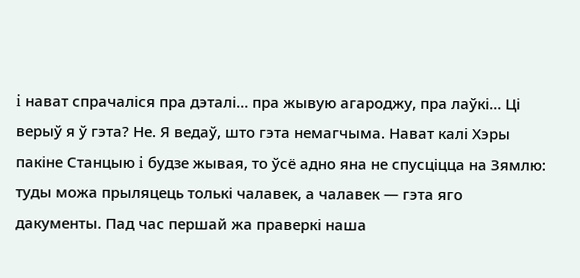i нават спрачалiся пра дэталi… пра жывую агароджу, пра лаўкi… Цi верыў я ў гэта? Не. Я ведаў, што гэта немагчыма. Нават калi Хэры пакiне Станцыю i будзе жывая, то ўсё адно яна не спусцiцца на Зямлю: туды можа прыляцець толькi чалавек, а чалавек — гэта яго дакументы. Пад час першай жа праверкi наша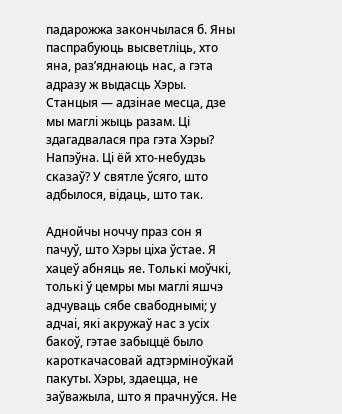падарожжа закончылася б. Яны паспрабуюць высветлiць, хто яна, раз’яднаюць нас, а гэта адразу ж выдасць Хэры. Станцыя — адзiнае месца, дзе мы маглi жыць разам. Цi здагадвалася пра гэта Хэры? Напэўна. Цi ёй хто-небудзь сказаў? У святле ўсяго, што адбылося, вiдаць, што так.

Аднойчы ноччу праз сон я пачуў, што Хэры цiха ўстае. Я хацеў абняць яе. Толькi моўчкi, толькi ў цемры мы маглi яшчэ адчуваць сябе свабоднымi; у адчаi, якi акружаў нас з усiх бакоў, гэтае забыццё было кароткачасовай адтэрмiноўкай пакуты. Хэры, здаецца, не заўважыла, што я прачнуўся. Не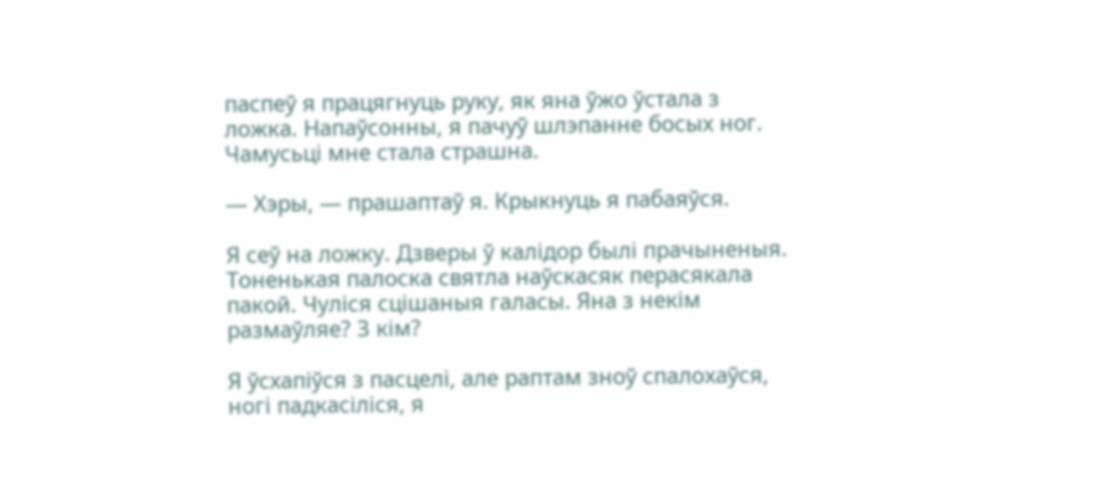паспеў я працягнуць руку, як яна ўжо ўстала з ложка. Напаўсонны, я пачуў шлэпанне босых ног. Чамусьцi мне стала страшна.

— Хэры, — прашаптаў я. Крыкнуць я пабаяўся.

Я сеў на ложку. Дзверы ў калiдор былi прачыненыя. Тоненькая палоска святла наўскасяк перасякала пакой. Чулiся сцiшаныя галасы. Яна з некiм размаўляе? З кiм?

Я ўсхапiўся з пасцелi, але раптам зноў спалохаўся, ногi падкасiлiся, я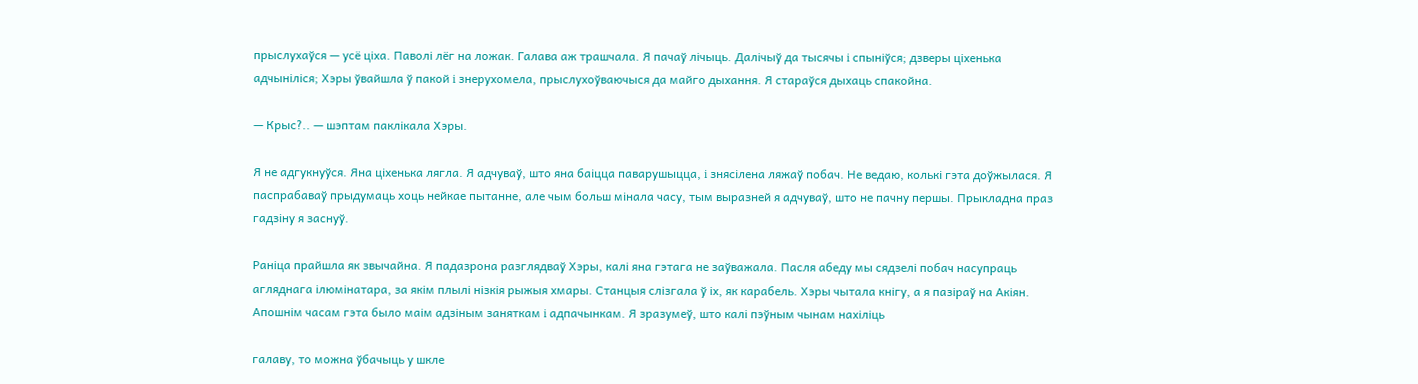прыслухаўся — усё цiха. Паволi лёг на ложак. Галава аж трашчала. Я пачаў лiчыць. Далiчыў да тысячы i спынiўся; дзверы цiхенька адчынiлiся; Хэры ўвайшла ў пакой i знерухомела, прыслухоўваючыся да майго дыхання. Я стараўся дыхаць спакойна.

— Крыс?.. — шэптам паклiкала Хэры.

Я не адгукнуўся. Яна цiхенька лягла. Я адчуваў, што яна баiцца паварушыцца, i знясiлена ляжаў побач. Не ведаю, колькi гэта доўжылася. Я паспрабаваў прыдумаць хоць нейкае пытанне, але чым больш мiнала часу, тым выразней я адчуваў, што не пачну першы. Прыкладна праз гадзiну я заснуў.

Ранiца прайшла як звычайна. Я падазрона разглядваў Хэры, калi яна гэтага не заўважала. Пасля абеду мы сядзелi побач насупраць агляднага iлюмiнатара, за якiм плылi нiзкiя рыжыя хмары. Станцыя слiзгала ў iх, як карабель. Хэры чытала кнiгу, а я пазiраў на Акiян. Апошнiм часам гэта было маiм адзiным заняткам i адпачынкам. Я зразумеў, што калi пэўным чынам нахiлiць

галаву, то можна ўбачыць у шкле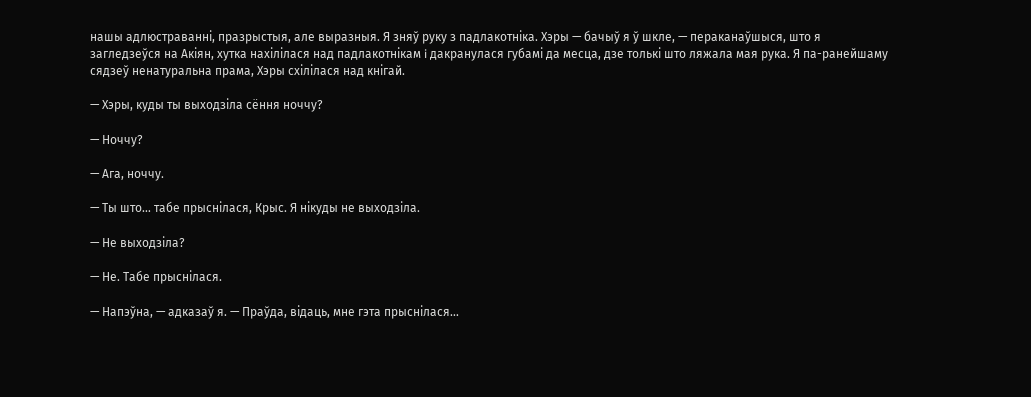нашы адлюстраваннi, празрыстыя, але выразныя. Я зняў руку з падлакотнiка. Хэры — бачыў я ў шкле, — пераканаўшыся, што я загледзеўся на Акiян, хутка нахiлiлася над падлакотнiкам i дакранулася губамi да месца, дзе толькi што ляжала мая рука. Я па-ранейшаму сядзеў ненатуральна прама, Хэры схiлiлася над кнiгай.

— Хэры, куды ты выходзiла сёння ноччу?

— Ноччу?

— Ага, ноччу.

— Ты што… табе прыснiлася, Крыс. Я нiкуды не выходзiла.

— Не выходзiла?

— Не. Табе прыснiлася.

— Напэўна, — адказаў я. — Праўда, вiдаць, мне гэта прыснiлася…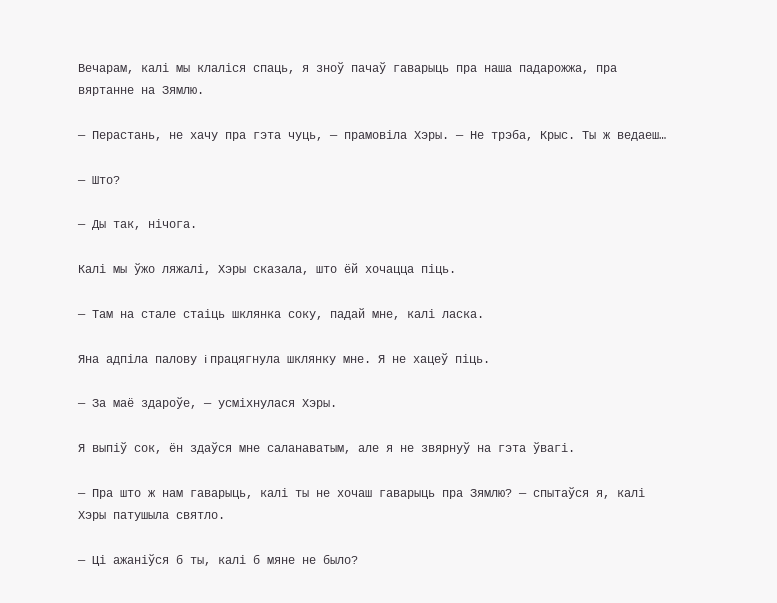Вечарам, калi мы клалiся спаць, я зноў пачаў гаварыць пра наша падарожжа, пра вяртанне на Зямлю.

— Перастань, не хачу пра гэта чуць, — прамовiла Хэры. — Не трэба, Крыс. Ты ж ведаеш…

— Што?

— Ды так, нiчога.

Калi мы ўжо ляжалi, Хэры сказала, што ёй хочацца пiць.

— Там на стале стаiць шклянка соку, падай мне, калi ласка.

Яна адпiла палову i працягнула шклянку мне. Я не хацеў пiць.

— За маё здароўе, — усмiхнулася Хэры.

Я выпiў сок, ён здаўся мне саланаватым, але я не звярнуў на гэта ўвагi.

— Пра што ж нам гаварыць, калi ты не хочаш гаварыць пра Зямлю? — спытаўся я, калi Хэры патушыла святло.

— Цi ажанiўся б ты, калi б мяне не было?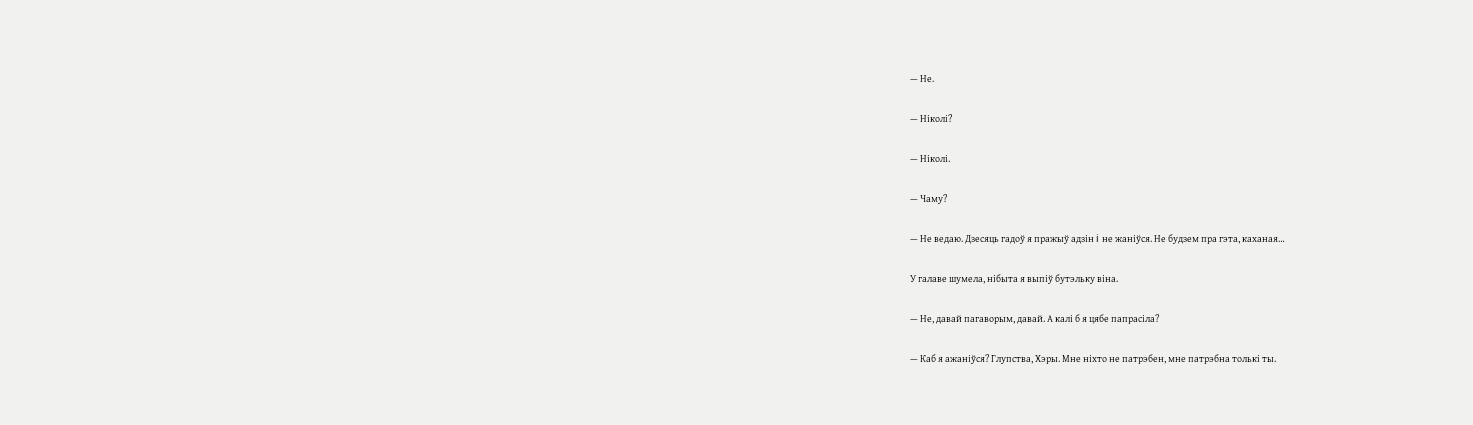— Не.

— Нiколi?

— Нiколi.

— Чаму?

— Не ведаю. Дзесяць гадоў я пражыў адзiн i не жанiўся. Не будзем пра гэта, каханая…

У галаве шумела, нiбыта я выпiў бутэльку вiна.

— Не, давай пагаворым, давай. А калi б я цябе папрасiла?

— Каб я ажанiўся? Глупства, Хэры. Мне нiхто не патрэбен, мне патрэбна толькi ты.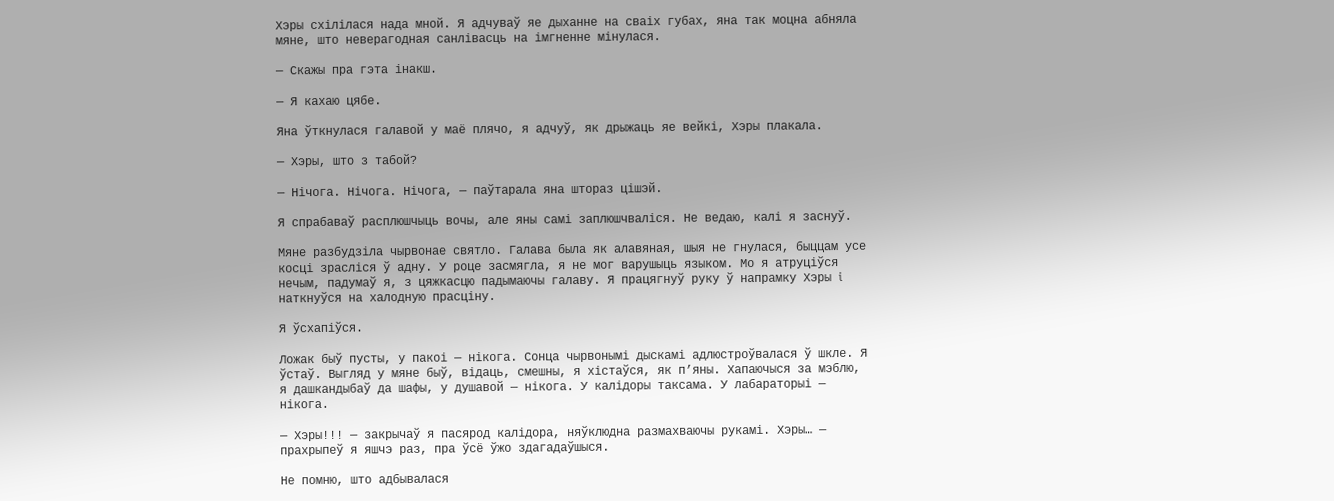Хэры схiлiлася нада мной. Я адчуваў яе дыханне на сваiх губах, яна так моцна абняла мяне, што неверагодная санлiвасць на iмгненне мiнулася.

— Скажы пра гэта iнакш.

— Я кахаю цябе.

Яна ўткнулася галавой у маё плячо, я адчуў, як дрыжаць яе вейкi, Хэры плакала.

— Хэры, што з табой?

— Нiчога. Нiчога. Нiчога, — паўтарала яна штораз цiшэй.

Я спрабаваў расплюшчыць вочы, але яны самi заплюшчвалiся. Не ведаю, калi я заснуў.

Мяне разбудзiла чырвонае святло. Галава была як алавяная, шыя не гнулася, быццам усе косцi зраслiся ў адну. У роце засмягла, я не мог варушыць языком. Мо я атруцiўся нечым, падумаў я, з цяжкасцю падымаючы галаву. Я працягнуў руку ў напрамку Хэры i наткнуўся на халодную прасцiну.

Я ўсхапiўся.

Ложак быў пусты, у пакоi — нiкога. Сонца чырвонымi дыскамi адлюстроўвалася ў шкле. Я ўстаў. Выгляд у мяне быў, вiдаць, смешны, я хiстаўся, як п’яны. Хапаючыся за мэблю, я дашкандыбаў да шафы, у душавой — нiкога. У калiдоры таксама. У лабараторыi — нiкога.

— Хэры!!! — закрычаў я пасярод калiдора, няўклюдна размахваючы рукамi. Хэры… — прахрыпеў я яшчэ раз, пра ўсё ўжо здагадаўшыся.

Не помню, што адбывалася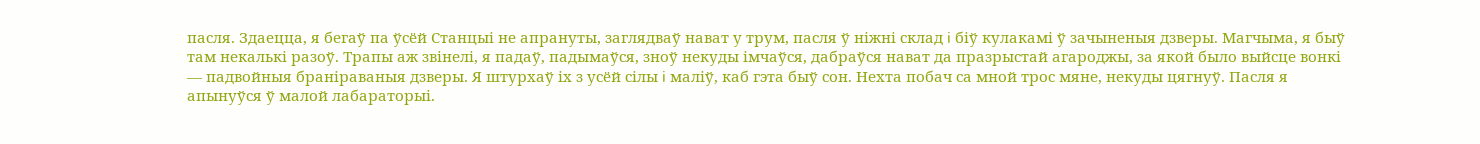пасля. Здаецца, я бегаў па ўсёй Станцыi не апрануты, заглядваў нават у трум, пасля ў нiжнi склад i бiў кулакамi ў зачыненыя дзверы. Магчыма, я быў там некалькi разоў. Трапы аж звiнелi, я падаў, падымаўся, зноў некуды iмчаўся, дабраўся нават да празрыстай агароджы, за якой было выйсце вонкi — падвойныя бранiраваныя дзверы. Я штурхаў iх з усёй сiлы i малiў, каб гэта быў сон. Нехта побач са мной трос мяне, некуды цягнуў. Пасля я апынуўся ў малой лабараторыi.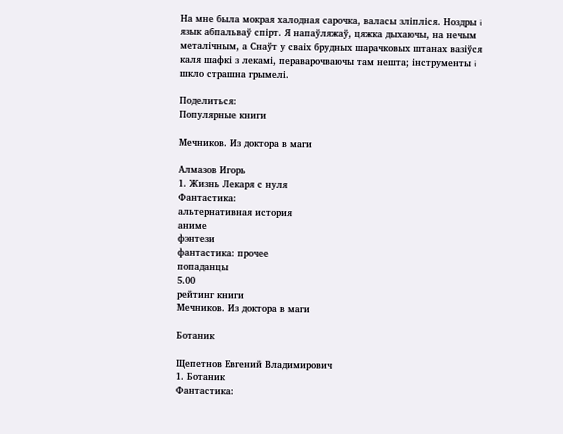На мне была мокрая халодная сарочка, валасы злiплiся. Ноздры i язык абпальваў спiрт. Я напаўляжаў, цяжка дыхаючы, на нечым металiчным, а Снаўт у сваiх брудных шарачковых штанах вазiўся каля шафкi з лекамi, пераварочваючы там нешта; iнструменты i шкло страшна грымелi.

Поделиться:
Популярные книги

Мечников. Из доктора в маги

Алмазов Игорь
1. Жизнь Лекаря с нуля
Фантастика:
альтернативная история
аниме
фэнтези
фантастика: прочее
попаданцы
5.00
рейтинг книги
Мечников. Из доктора в маги

Ботаник

Щепетнов Евгений Владимирович
1. Ботаник
Фантастика: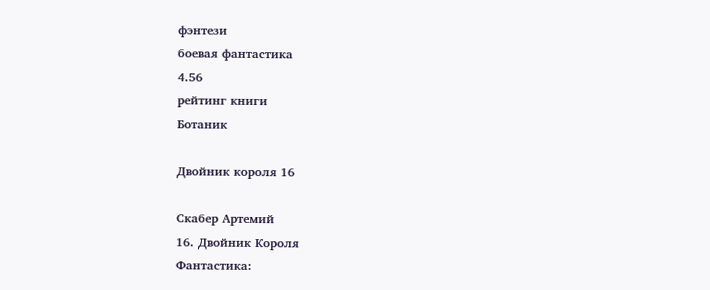фэнтези
боевая фантастика
4.56
рейтинг книги
Ботаник

Двойник короля 16

Скабер Артемий
16. Двойник Короля
Фантастика: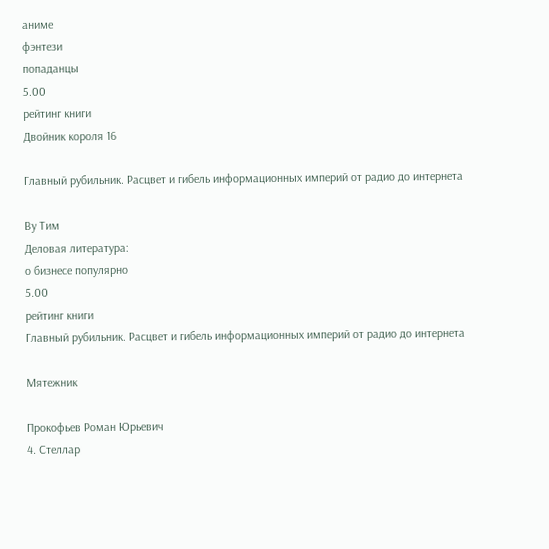аниме
фэнтези
попаданцы
5.00
рейтинг книги
Двойник короля 16

Главный рубильник. Расцвет и гибель информационных империй от радио до интернета

Ву Тим
Деловая литература:
о бизнесе популярно
5.00
рейтинг книги
Главный рубильник. Расцвет и гибель информационных империй от радио до интернета

Мятежник

Прокофьев Роман Юрьевич
4. Стеллар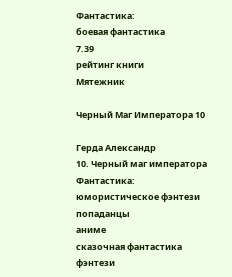Фантастика:
боевая фантастика
7.39
рейтинг книги
Мятежник

Черный Маг Императора 10

Герда Александр
10. Черный маг императора
Фантастика:
юмористическое фэнтези
попаданцы
аниме
сказочная фантастика
фэнтези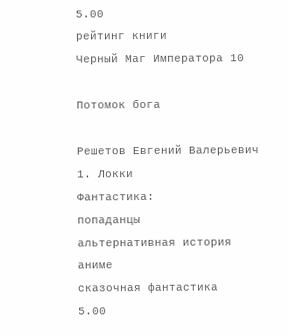5.00
рейтинг книги
Черный Маг Императора 10

Потомок бога

Решетов Евгений Валерьевич
1. Локки
Фантастика:
попаданцы
альтернативная история
аниме
сказочная фантастика
5.00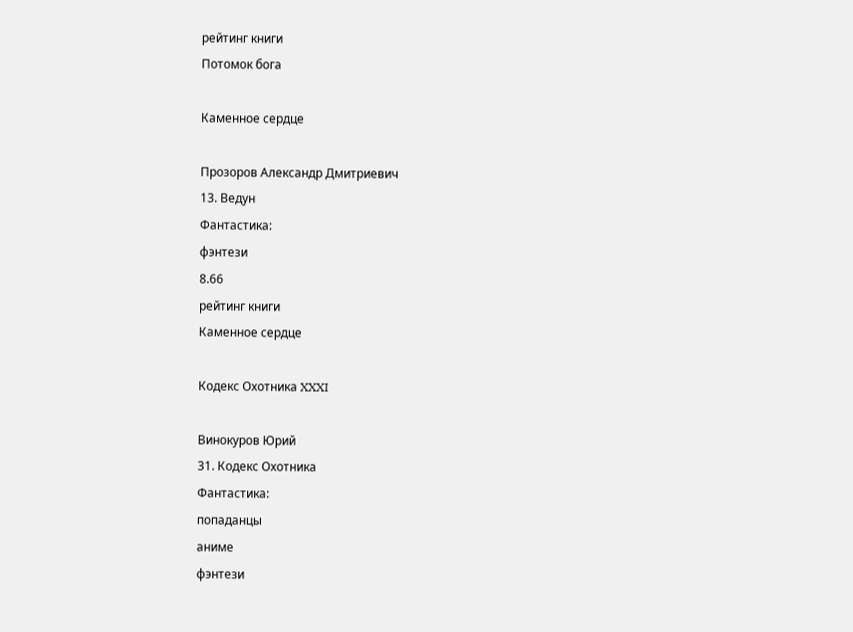рейтинг книги
Потомок бога

Каменное сердце

Прозоров Александр Дмитриевич
13. Ведун
Фантастика:
фэнтези
8.66
рейтинг книги
Каменное сердце

Кодекс Охотника XXXI

Винокуров Юрий
31. Кодекс Охотника
Фантастика:
попаданцы
аниме
фэнтези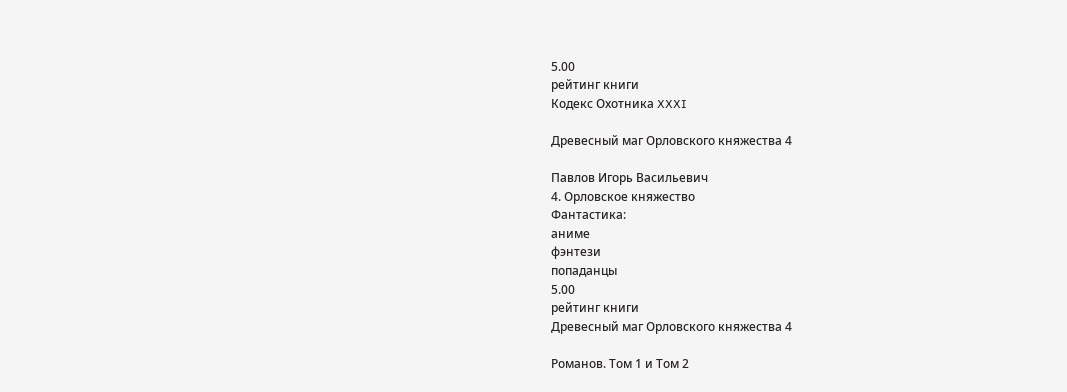5.00
рейтинг книги
Кодекс Охотника XXXI

Древесный маг Орловского княжества 4

Павлов Игорь Васильевич
4. Орловское княжество
Фантастика:
аниме
фэнтези
попаданцы
5.00
рейтинг книги
Древесный маг Орловского княжества 4

Романов. Том 1 и Том 2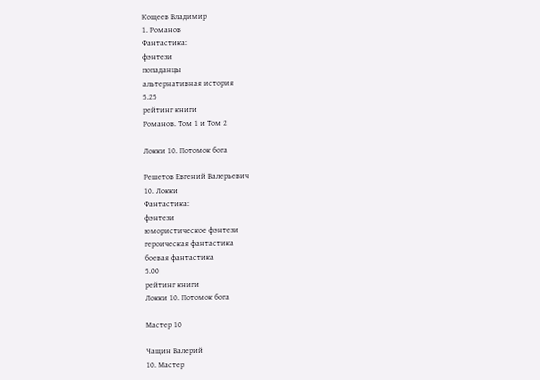Кощеев Владимир
1. Романов
Фантастика:
фэнтези
попаданцы
альтернативная история
5.25
рейтинг книги
Романов. Том 1 и Том 2

Локки 10. Потомок бога

Решетов Евгений Валерьевич
10. Локки
Фантастика:
фэнтези
юмористическое фэнтези
героическая фантастика
боевая фантастика
5.00
рейтинг книги
Локки 10. Потомок бога

Мастер 10

Чащин Валерий
10. Мастер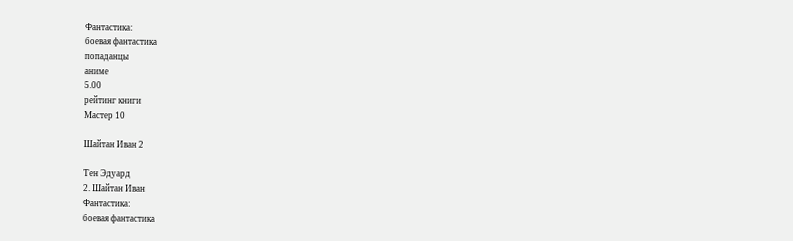Фантастика:
боевая фантастика
попаданцы
аниме
5.00
рейтинг книги
Мастер 10

Шайтан Иван 2

Тен Эдуард
2. Шайтан Иван
Фантастика:
боевая фантастика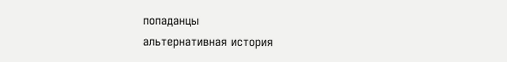попаданцы
альтернативная история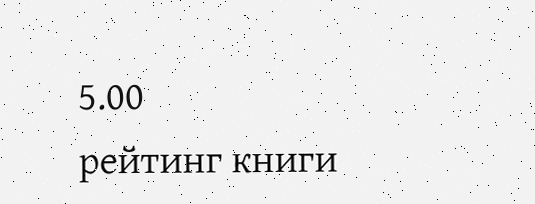5.00
рейтинг книги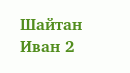Шайтан Иван 2